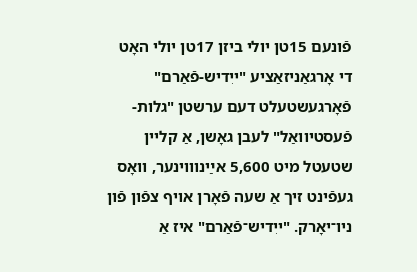פֿונעם 15טן יולי ביזן 17טן יולי האָט די אָרגאַניזאַציע "ייִדיש-פֿאַרם" פֿאָרגעשטעלט דעם ערשטן "גלות-פֿעסטיוואַל" לעבן גאָשן, אַ קליין שטעטל מיט 5,600 אײַנוווינער, וואָס געפֿינט זיך אַ שעה פֿאָרן אויף צפֿון פֿון ניו־יאָרק. "ייִדיש־פֿאַרם" איז אַ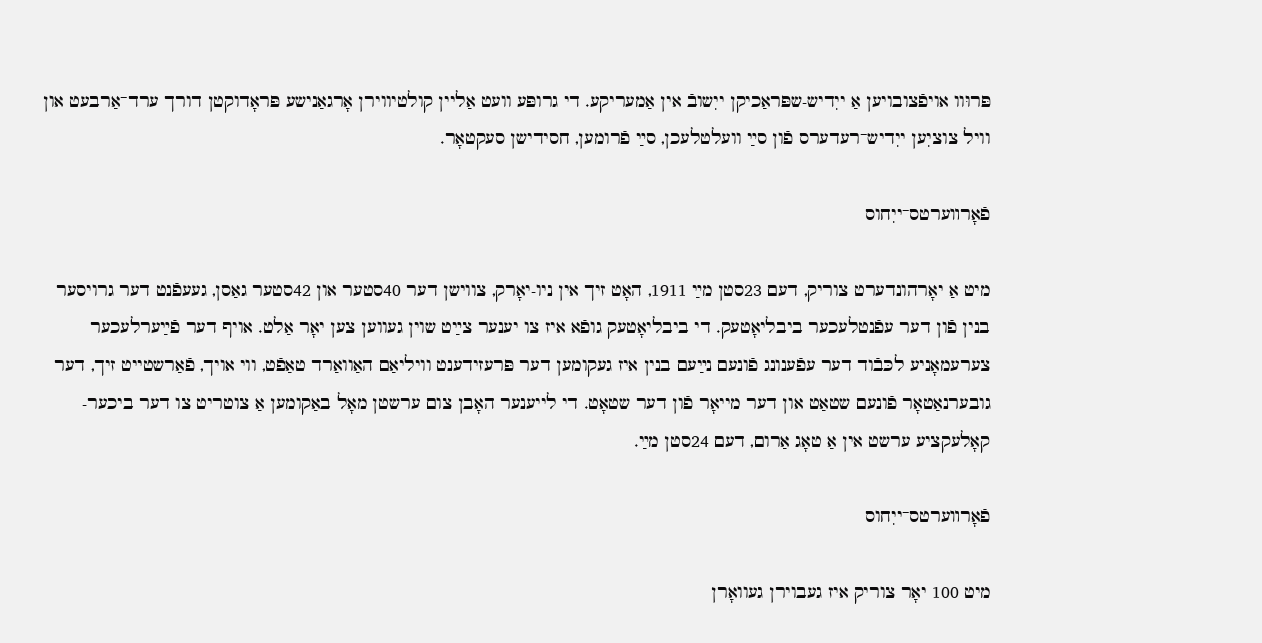פּרוּוו אויפֿצובויען אַ ייִדיש-שפּראַכיקן ייִשובֿ אין אַמעריקע. די גרופּע וועט אַליין קולטיווירן אָרגאַנישע פּראָדוקטן דורך ערד־אַרבעט און וויל צוציִען ייִדיש־רעדערס פֿון סײַ וועלטלעכן, סײַ פֿרומען, חסידישן סעקטאָר.

פֿאָרװערטס־ייִחוס

מיט אַ יאָרהונדערט צוריק, דעם 23סטן מײַ 1911, האָט זיך אין ניו-יאָרק, צווישן דער 40סטער און 42סטער גאַסן, געעפֿנט דער גרויסער בנין פֿון דער עפֿנטלעכער ביבליאָטעק. די ביבליאָטעק גופֿא איז צו יענער צײַט שוין געווען צען יאָר אַלט. אויף דער פֿײַערלעכער צערעמאָניע לכּבֿוד דער עפֿענונג פֿונעם נײַעם בנין איז געקומען דער פּרעזידענט וויליאַם האַוואַרד טאַפֿט, ווי אויך, פֿאַרשטייט זיך, דער גובערנאַטאָר פֿונעם שטאַט און דער מייאָר פֿון דער שטאָט. די לייענער האָבן צום ערשטן מאָל באַקומען אַ צוטריט צו דער ביכער-קאָלעקציע ערשט אין אַ טאָג אַרום, דעם 24סטן מײַ.

פֿאָרװערטס־ייִחוס

מיט 100 יאָר צוריק איז געבוירן געוואָרן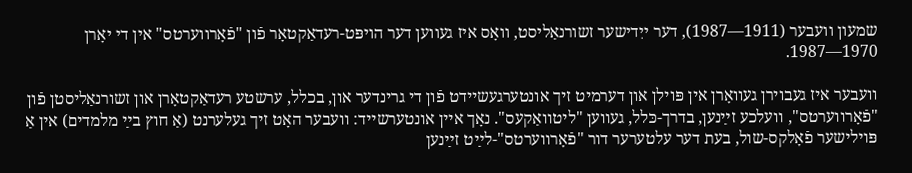שמעון וועבער (1911—1987), דער ייִדישער זשורנאַליסט, וואָס איז געווען דער הויפּט-רעדאַקטאָר פֿון "פֿאָרווערטס" אין די יאָרן 1970—1987.

וועבער איז געבוירן געוואָרן אין פּוילן און דערמיט זיך אונטערגעשיידט פֿון די גרינדער און, בכלל, ערשטע רעדאַקטאָרן און זשורנאַליסטן פֿון "פֿאָרווערטס", וועלכע זײַנען, בדרך-כּלל, געווען "ליטוואַקעס". נאָך איין אונטערשייד: וועבער האָט זיך געלערנט (אַ חוץ בײַ מלמדים) אין אַ פּוילישער פֿאָלקס-שול, בעת דער עלטערער דור "פֿאָרווערטס"-לײַט זײַנען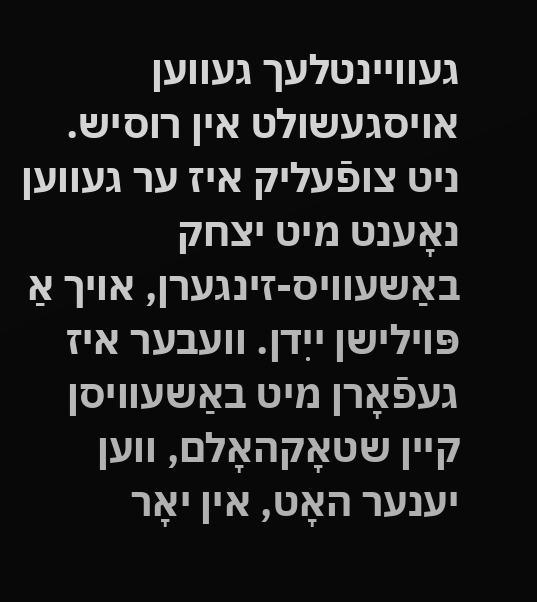געוויינטלעך געווען אויסגעשולט אין רוסיש. ניט צופֿעליק איז ער געווען נאָענט מיט יצחק באַשעוויס-זינגערן, אויך אַ פּוילישן ייִדן. וועבער איז געפֿאָרן מיט באַשעוויסן קיין שטאָקהאָלם, ווען יענער האָט, אין יאָר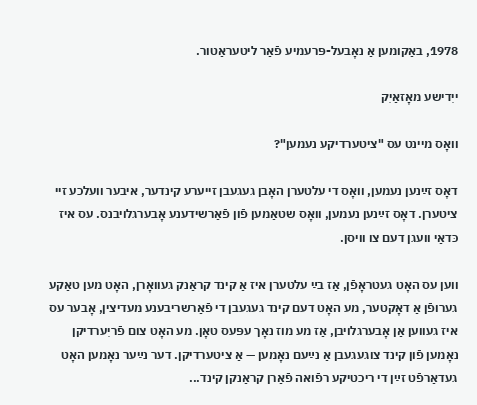1978, באַקומען אַ נאָבעל-פּרעמיע פֿאַר ליטעראַטור.

ייִדישע מאָזאַיִק

וואָס מיינט עס "ציטערדיקע נעמען"?

דאָס זײַנען נעמען, וואָס די עלטערן האָבן געגעבן זייערע קינדער, איבער וועלכע זיי ציטערן. דאָס זײַנען נעמען, וואָס שטאַמען פֿון פֿאַרשידענע אָבערגלויבנס. עס איז כּדאַי וועגן דעם צו וויסן.

ווען עס האָט געטראָפֿן, אַז בײַ עלטערן איז אַ קינד קראַנק געוואָרן, האָט מען טאַקע גערופֿן אַ דאָקטער, מע האָט דעם קינד געגעבן די פֿאַרשריבענע מעדיצין, אָבער עס איז געווען אַן אָבערגלויבן, אַז מע מוז נאָך עפּעס טאָן. מע האָט צום פֿריִערדיקן נאָמען פֿון קינד צוגעגעבן אַ נײַעם נאָמען — אַ ציטערדיקן. דער נײַער נאָמען האָט געדאַרפֿט זײַן די ריכטיקע רפֿואה פֿאַרן קראַנקן קינד...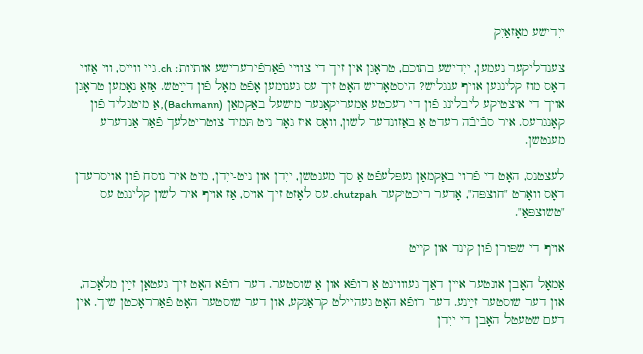ייִדישע מאָזאַיִק

צענדליקער נעמען, ייִדישע בתוכם, טראָגן אין זיך די צוויי פֿאַרפֿירערישע אותיות: ch. גיי ווייס, ווי אַזוי דאָס מוז קלינגען אויף ענגליש? היסטאָריש האָט זיך עס גענומען אָפֿט מאָל פֿון דײַטש. אַזאַ נאָמען טראָגן אויך די איצטיקע ליבלינג פֿון די רעכטע אַמעריקאַנער מישעל באַקמאַן (Bachmann), אַ מיטגליד פֿון קאָנגרעס. איר סבֿיבֿה רעדט אַ באַזונדער לשון, וואָס איז גאָר ניט תּמיד צוטריטלעך פֿאַר אַנדערע מענטשן.

לעצטנס, האָט די פֿרוי באַקמאַן געפּלעפֿט אַ סך מענטשן, ייִדן און ניט-ייִדן, מיט איר נוסח פֿון אויסרעדן דאָס וואָרט "חוצפּה", אָדער ריכטיקער chutzpah. עס לאָזט זיך אויס, אַז אויף איר לשון קלינגט עס "טשוצפּאַ".

אויף די שפּורן פֿון קינד און קײט

אַמאָל האָבן אונטער איין דאַך געוווינט אַ רופֿא און אַ שוסטער. דער רופֿא האָט זיך געטאָן זײַן מלאָכה, און דער שוסטער זײַנע. דער רופֿא האָט געהיילט קראַנקע, און דער שוסטער האָט פֿאַרראָכטן שיך. אין דעם שטעטל האָבן די ייִדן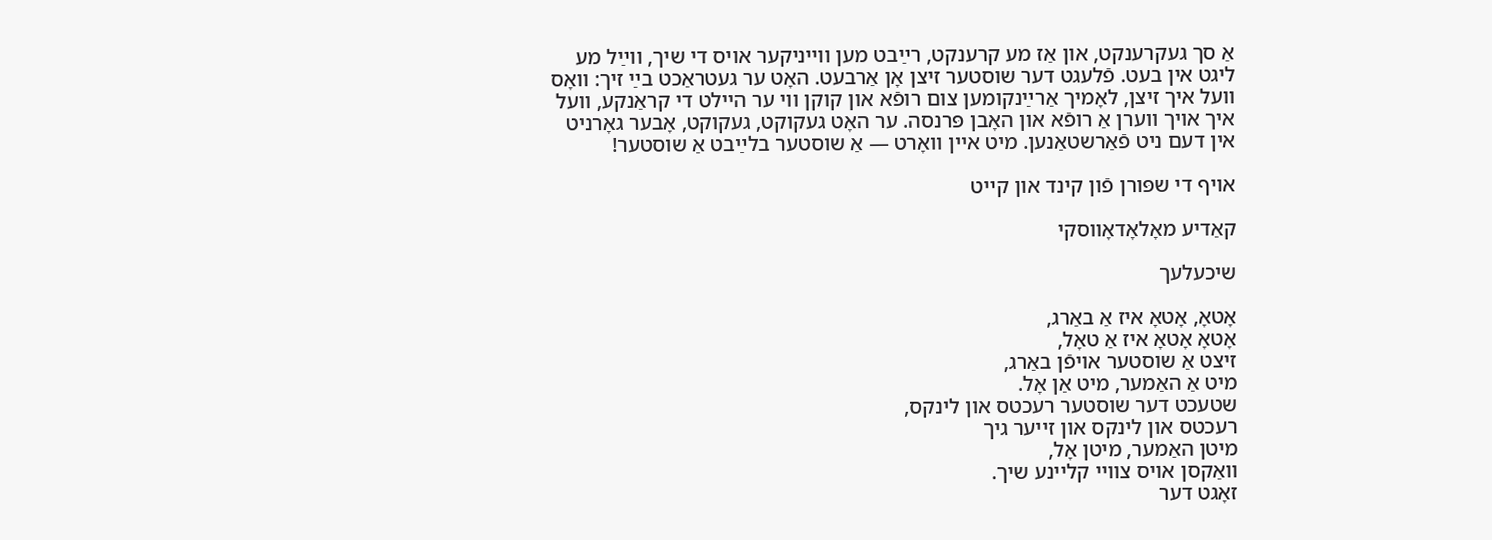אַ סך געקרענקט, און אַז מע קרענקט, רײַבט מען ווייניקער אויס די שיך, ווײַל מע ליגט אין בעט. פֿלעגט דער שוסטער זיצן אָן אַרבעט. האָט ער געטראַכט בײַ זיך: וואָס וועל איך זיצן, לאָמיך אַרײַנקומען צום רופֿא און קוקן ווי ער היילט די קראַנקע, וועל איך אויך ווערן אַ רופֿא און האָבן פּרנסה. ער האָט געקוקט, געקוקט, אָבער גאָרניט אין דעם ניט פֿאַרשטאַנען. מיט איין וואָרט — אַ שוסטער בלײַבט אַ שוסטער!

אויף די שפּורן פֿון קינד און קײט

קאַדיע מאָלאָדאָווסקי

שיכעלעך

אָטאָ, אָטאָ איז אַ באַרג,
אָטאָ אָטאָ איז אַ טאָל,
זיצט אַ שוסטער אויפֿן באַרג,
מיט אַ האַמער, מיט אַן אָל.
שטעכט דער שוסטער רעכטס און לינקס,
רעכטס און לינקס און זייער גיך
מיטן האַמער, מיטן אָל,
וואַקסן אויס צוויי קליינע שיך.
זאָגט דער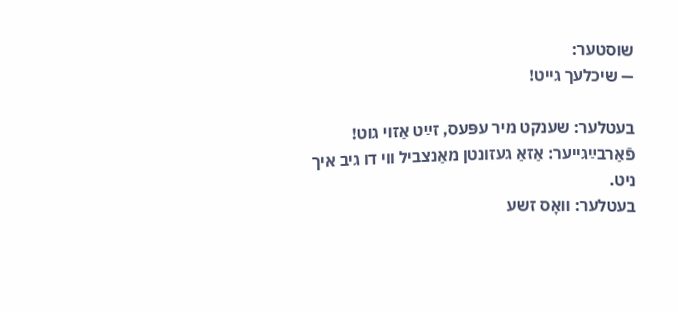שוסטער:
— שיכלעך גייט!

בעטלער: שענקט מיר עפּעס, זײַט אַזוי גוט!
פֿאַרבײַגייער: אַזאַ געזונטן מאַנצביל ווי דו גיב איך ניט.
בעטלער: וואָס זשע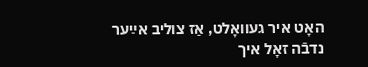האָט איר געוואָלט, אַז צוליב אײַער נדבֿה זאָל איך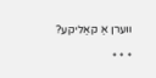ווערן אַ קאַליקע?

* * *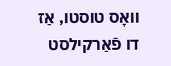וואָס טוסטו, אַז דו פֿאַרקילסט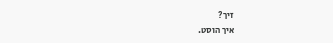זיך?
איך הוסט.